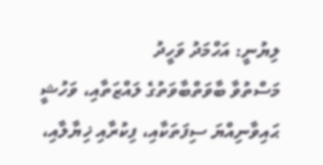ލިޔުނީ: އަހްމަދު ވަހީދު
މަސްތުވާ ބާވަތްބާވަތުގެ ލައްޒަތާއި، ވަހުޝީ ޙައިވާނިއްޔަ ސިފަތަކާއި، ފިކުރާއި ޚިޔާލާއި،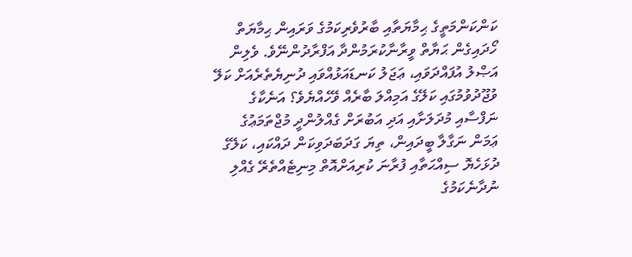ކަންކަންމަތީގެ ޙިމާޔަތާއި ބާރުވެރިކަމުގެ ވަރައިން ޙިމާޔަތް ހޯދައިގެން ޙަޔާތް ވީރާނާކުރަމުންދާ އަފްރާދުންނޭވެ. ވެލިން އަޞްލު އުފައްދަވައި، ޢަޖަލު ކަނޑައަޅުއްވައި ދުނިޔެތެރެއަށް ކަލޭ ވުޖޫދުވުމުގައި ކަލޭގެ އަމިއްލަ ބާރެއް ވޭހެއްޔެވެ؟ އަނެކާގެ ނަފްސާއި މުދަލަށާއި އަދި އަބުރަށް ގެއްލުންދީ މުޖްތަމަޢުގެ ޢަމަން ނަގާލާ ބީދައިން، ތިޔަ ގަދަބަދަވިކަން ދައްކައި، ކަލޭގެ ދުޅަހެޔޮ ސިއްޙަތާއި ފުރާނަ ކުރިއަށްއޮތް މިނިޓެއްތެރޭ ގެއްލި ނުދާނެކަމުގެ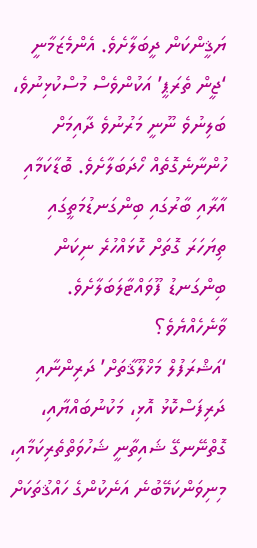ޔަޤީންކަން ދީބަލާށެވެ. އެންމެޒަމާނީ ‘ޖީން ތެރަޕީ’ އަކުންވެސް މުސްކުޅިނުވެ، ބަލިނުވެ ނޫނީ މަރުނުވެ ދާއިމަށް ހުންނާނެގޮތެއް ހޯދަބަލާށެވެ. ބޮޑާކަމާއި އާރާއި ބާރުގައި ބިންގަނޑުމަތީގައި ތިޔަހަރަ ގޮތަށް ކޮޅައްހުރެ ނިކަން ބިންގަނޑު ފޫވައްޓާލަބަލާށެވެ. ވާނެހެއްޔެވެ؟
‘އަޝްރަފުލް މަޚްލޫޤާތަށް’ ދަރިންނާއި ދަރިފަސްކޮޅު އޮޅި، މަކުނުބައްޔާއި، ގޮތްނޭނގޭ ޝައިތާނީ ޝަހުވަތްތެރިކަމާއި، މިނިވަންކަމޭބުނެ އަނެކުންގެ ހައްޤުތަކަށް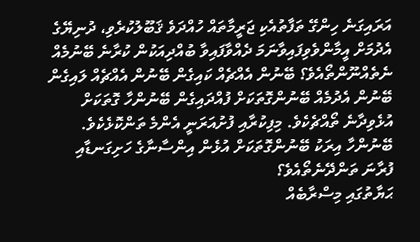އަރައިގަނެ ހިންގޭ ތަފާތުއެކި ޖަރީމާތައް ހުއްދަވެ ޤަބޫލުކުރެވި، ދުނިޔޭގެ އެދުމަށް އީމާންވެވިފައިވާނަމަ ދެއްވާފައިވާ ބުއްދިއަކުން ކުރާނެ ބޭނުމެއް ނެތެއްނޫންތޯއެވެ؟ ބޭނުން އެއްޗެއް ކައިގެން ބޭނުން އެއްޗެއް ލައިގެން ބޭނުން އެދުމެއް ބޭނުންގޮތަކަށް ފުއްދައިގެން ބޭނުންހާ ގޮތަކަށް އުޅެވިދާނެ ތޯއްޗެކެވެ. މިފިކުރާއި ފުށުއަރަނީ އެންމެ ތަންކޮޅެކެވެ. ބޭނުންހާ އިރަކު ބޭނުންގޮތަކަށް އުޅެން އިންސާނާގެ ހަށިގަނޑާއި ފުރާނަ ތަންދޭނެތޯއެވެ؟
ޙަޔާތުގައި މިސްރާބެއް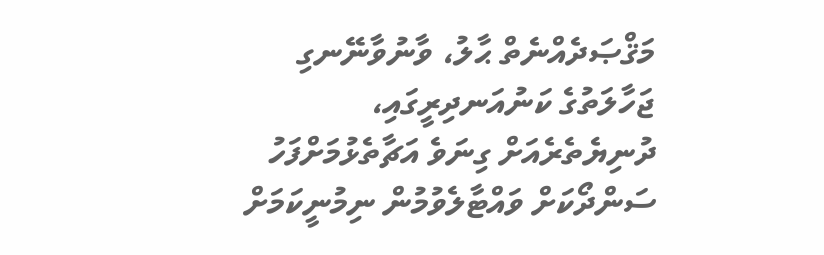މަޤްޞަދެއްނެތް ޙާލު، ވާނުވާނޭނގި ޖަހާލަތުގެ ކަނުއަނދިރީގައި، ދުނިޔެތެރެއަށް ގިނަވެ އަޗާތެޅުމަށްފަހު ސަންދޯކަށް ވައްޓާލެވުމުން ނިމުނީކަމަށް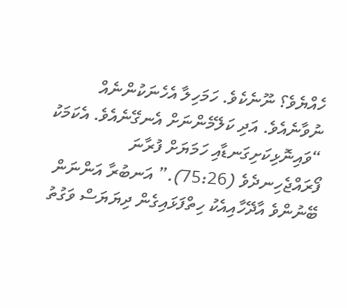ހެއްޔެވެ؟ ނޫނެކެވެ. ހަމަހިލާ އެހެނަކުންނެއް ނުވާނެއެވެ. އަދި ކަލޭމެންނަށް އެނގޭނެއެވެ. އެކަމަކު “ވައިނޮޅިކަށިގަނޑާއި ހަމަޔަށް ފުރާނަ ފޯރައްޖެހިނދެވެ (75:26).” އަނބުރާ އަންނަން ބޭނުންވެ އާދޭހާއިއެކު ހިތްފަޅައިގެން ދިޔަޔަސް ވަގުތު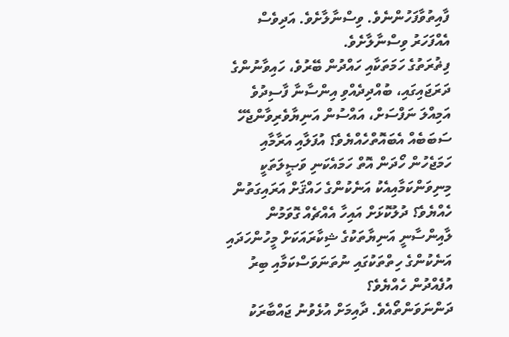ފާއިތުވާފަހުންނެވެ. ވިސްނާލާށެވެ. އަދިވެސް އެއްފަހަރު ވިސްނާލާށެވެ.
ފިޡުރަތުގެ ހަމަތަކާއި ހައްދުން ބޭރުވެ، ހައިވާނުންގެ ދަރަޖައިގައި، ބުއްދިދެއްވި އިންސާނާ ފާސިދުވެ އަމިއްލަ ނަފްސަށް، އައްސުން އަނިޔާވެރިވާންޖެހޭ ސަބަބެއް އެބައޮތްހެއްޔެވެ؟ އުފަލާއި އަރާމާއި ހަމަޖެހުން ހޯދަން އޮތް ހަމައެކަނި ވަޞީލަތަކީ މިނިވަންކަމާއިއެކު އަނެކުންގެ ހައްޤަށް އަރައިގަތުން ހެއްޔެވެ؟ ދުލުކޮޅަށް އައިހާ އެއްޗެއް ގޮވަމުން ލާއިންސާނީ އަނިޔާތަކުގެ ޝިކާރައަކަށް މީހުންހަދައި އަނެކުންގެ ހިތްތަކުގައި ނުތަނަވަސްކަމާއި ބިރު އުފެއްދުން ހެއްޔެވެ؟
ދަންނަވަންތޯއެވެ. ދާއިމަށް އުޅެވުނު ޖައްބާރަކު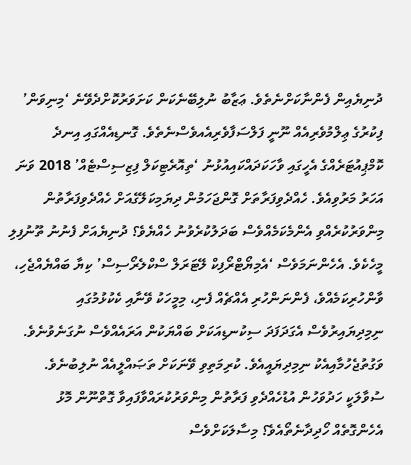ދުނިޔެއިން ފެންނާކަށްނެތެވެ. ޢަޒާބު ނުލިބޭނެކަން ކަށަވަރުކޮށްދެވޭނެ ‘މިނިވަން’ ފިކުރުގެ ޢިލްމުވެރިއެއް ނޫނީ ފަލްސަފާވެރިއެއވެސްނެތެވެ. ގޮނޑިއެއްގައި އިނދެ ކޮމްޕިއުޓަރެއްގެ އެހީގައި ވާހަކަދައްކައިއުޅުނު ‘ތިއޮރެޓިކަލް ފިޒިސިސްޓެއް’ 2018 ވަނަ އަހަރު މަރުވިއެވެ. ހެއްދެވިފަރާތަށް ގޮންޖަހަމުން ދިޔަމިކަލޭގެއަށް ހެއްދެވިފަރާތުން މިންވަރުކުރެއްވި އެންމެކަމެއްވެސް ބަދަލުކުރެވުނު ހެއްޔެވެ؟ ދުނިޔެއަށް ފެނުނު ތޫނުފިލި މީހެކެވެ. އެހެންނަމަވެސް ‘އެމިޔޯޓްރޯފިކް ލޭޓަރަލް ސްކްލެރޯސިސް’ ކިޔާ ބައްޔެއްޖެހި، ވާންހުރިކަމެއްވެ، ފެންނަންހުރި އެއްޗެއް ފެނި، މިމީހަކު ވޭނާއި ކެކުޅުމުގައި ނިމިދިޔައިރުވެސް އެގަދަފަދަ ސިކުނޑިއަކަށް ބައްޔަކުން އަރައެއްވެސް ނުގަނެވުނެވެ. ވަގުތުޖެހުމާއިއެކު ނިމިދިޔައީއެވެ. ކުރިމަތިވި ވޭނަކަށް ތަޞައްލީއެއް ނުލިބުނެވެ. ސުވާލަކީ ހަދުވަހުން އުޑުހެއްދެވި ފަރާތުން މިންވަރުކުރައްވާފައިވާ ގޮތްނޫން މޮޅު އެހެންގޮތެއް ހޯދިދާނެތޯއެވެ؟ މިސާލަކަށްވެސް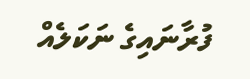ފުރާނައިގެ ނަކަލެއް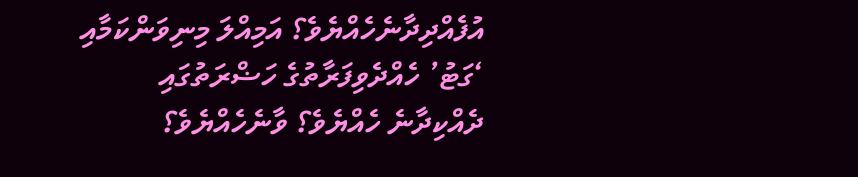އުފެއްދިދާނެހެއްޔެވެ؟ އަމިއްލަ މިނިވަންކަމާއި ‘ގަޓު’ ހެއްދެވިފަރާތުގެ ހަޟްރަތުގައި ދެއްކިދާނެ ހެއްޔެވެ؟ ވާނެހެއްޔެވެ؟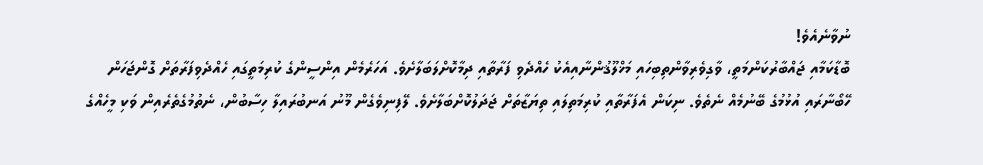ނުވާނެއެވެ!
ބޮޑާކަމާއި ޖައްބާރުކަންމަތީ، ވާގިވެރިވާންތިބިހައި މަޚްލޫޤުންނާއިއެކު ހެއްދެވި ފަރާތާއި ދިމާކޮށްލަބަލާށެވެ. އަހަރެމެން އިންސީންގެ ކުރިމަތީގައި ހެއްދެވިފަރާތަށް ގޮންޖަހަން ހޭބޯނާރައި އުޅުމުގެ ބޭނުމެއް ނެތެވެ. ނިކަން އެފަރާތާއި ކުރިމަތިލައި ތިޔަޒާތަށް ޖަދަލުކޮށްބަލާށެވެ. ލޭފިނިވެގެން މޫނު އަނބުރައިލާ ހިސާބުން، ނެތުމުގެތެރެއިން ވަކި މީހެއްގެ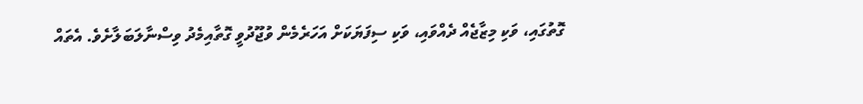ގޮތުގައި، ވަކި މިޒާޖެއް ދެއްވައި، ވަކި ސިފަޔަކަށް އަހަރެމެން ވުޖޫދުވީ ގޮތާއިމެދު ވިސްނާލަބަލާށެވެ. އެތައް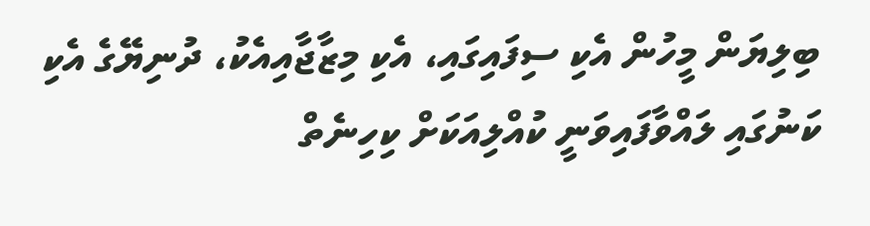ބިލިޔަން މީހުން އެކި ސިފައިގައި، އެކި މިޒާޖާއިއެކު، ދުނިޔޭގެ އެކި ކަނުގައި ލައްވާފައިވަނީ ކުއްލިއަކަށް ކިހިނެތް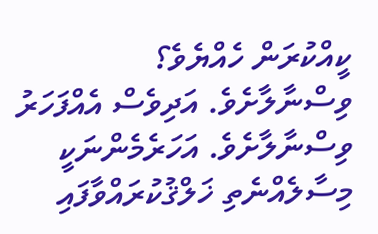ކީއްކުރަން ހެއްޔެވެ؟ ވިސްނާލާށެވެ. އަދިވެސް އެއްފަހަރު ވިސްނާލާށެވެ. އަހަރެމެންނަކީ މިސާލެއްނެތި ޚަލްޤުކުރައްވާފައި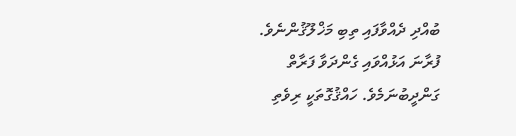ބުއްދި ދެއްވާފައި ތިބި މަޚްލޫޤުންނެވެ. ފުރާނަ އަޅުއްވައި ގެންދަވާ ފަރާތް ގަންދީބުނަމެވެ. ހައްޤުގޮތަކީ ރިވެތި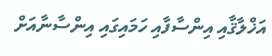އަޚްލާޤާއި އިންސާފާއި ހަމައިގައި އިންސާނާއަށް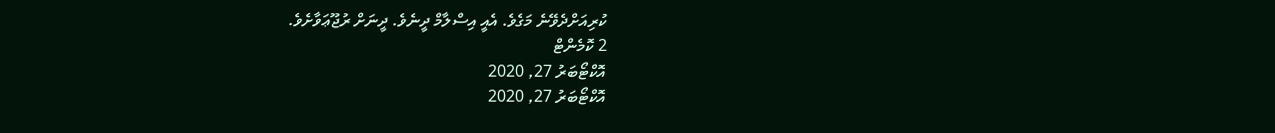ކުރިއަށްދެވޭނެ މަގެވެ. އެއީ އިސްލާމް ދީނެވެ. ދީނަށް ރުޖޫޢަވާށެވެ.
2 ކޮމެންޓް
އޮކްޓޯބަރު 27, 2020
އޮކްޓޯބަރު 27, 2020